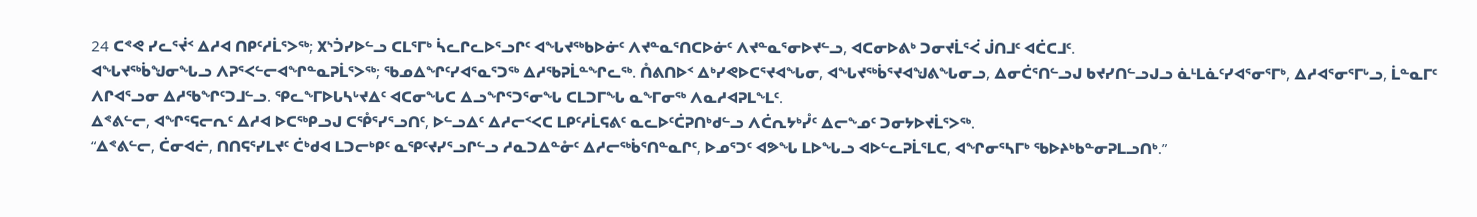24 ᑕᕝᕙ ᓯᓚᕐᔫᑉ ᐃᓱᐊ ᑎᑭᑦᓱᒫᕐᐳᖅ; ᙭ᔅᑑᓯᐅᓪᓗ ᑕᒪᕐᒥᒃ ᓵᓚᒋᓚᐅᕐᓗᒋᑦ ᐊᖓᔪᖅᑲᐅᓃᑦ ᐱᔪᓐᓇᕐᑎᑕᐅᓃᑦ ᐱᔪᓐᓇᕐᓂᐅᔪᓪᓗ, ᐊᑕᓂᐅᕕᒃ ᑐᓂᔪᒫᕐᐹ ᒎᑎᒧᑦ ᐊᑖᑕᒧᑦ.
ᐊᖓᔪᖅᑳᖑᓂᖓᓗ ᐱᕈᕐᐸᓪᓕᐊᖏᓐᓇᕈᒫᕐᐳᖅ; ᖃᓄᐃᖏᑦᓯᐊᕐᓇᕐᑐᖅ ᐃᓱᖃᕈᒫᓐᖏᓚᖅ. ᑍᕕᑎᐅᑉ ᐃᒃᓯᕙᐅᑕᕐᔪᐊᖓᓂ, ᐊᖓᔪᖅᑳᕐᔪᐊᖑᕕᖓᓂᓗ, ᐃᓂᑖᕐᑎᓪᓗᒍ ᑲᔪᓯᑎᓪᓗᒍᓗ ᓈᒻᒪᓈᑦᓯᐊᕐᓂᕐᒥᒃ, ᐃᓱᐊᕐᓂᕐᒥᒡᓗ, ᒫᓐᓇᒥᑦ ᐱᒋᐊᕐᓗᓂ ᐃᓱᖃᖏᑦᑐᒧᓪᓗ. ᕿᓚᖕᒥᐅᒐᓴᒡᔪᐃᑦ ᐊᑕᓂᖓᑕ ᐃᓗᖏᕐᑐᕐᓂᖓ ᑕᒪᑐᒥᖓ ᓇᖕᒥᓂᖅ ᐱᓇᓱᐊᕈᒪᖕᒪᑦ.
ᐃᕝᕕᓪᓕ, ᐊᖏᕐᕋᓕᕆᑦ ᐃᓱᐊ ᐅᑕᖅᑭᓗᒍ ᑕᕾᕐᓯᕐᓗᑎᑦ, ᐅᓪᓗᐃᑦ ᐃᓱᓕᑉᐸᑕ ᒪᑭᑦᓱᒫᕋᕕᑦ ᓇᓚᐅᑦᑖᕈᑎᒃᑯᓪᓗ ᐱᑖᕆᔭᒃᓮᑦ ᐃᓕᖕᓄᑦ ᑐᓂᔭᐅᔪᒫᕐᐳᖅ.
“ᐃᕝᕕᓪᓕ, ᑖᓂᐊᓖ, ᑎᑎᕋᕐᓯᒪᔪᑦ ᑖᒃᑯᐊ ᒪᑐᓕᒃᑭᑦ ᓇᕿᑦᔪᓯᕐᓗᒋᓪᓗ ᓱᓇᑐᐃᓐᓁᑦ ᐃᓱᓕᖅᑳᕐᑎᓐᓇᒋᑦ, ᐅᓄᕐᑐᑦ ᐊᕗᖓ ᒪᐅᖓᓗ ᐊᐅᓪᓚᕈᒫᕐᒪᑕ, ᐊᖏᓂᕐᓴᒥᒃ ᖃᐅᔨᒃᑲᓐᓂᕈᒪᓗᑎᒃ.”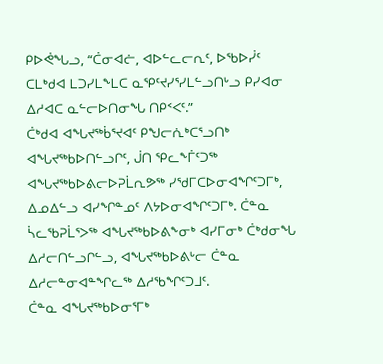ᑭᐅᕚᖓᓗ, “ᑖᓂᐊᓖ, ᐊᐅᓪᓚᓕᕆᑦ, ᐅᖃᐅᓰᑦ ᑕᒪᒃᑯᐊ ᒪᑐᓯᒪᖕᒪᑕ ᓇᕿᑦᔪᓯᕐᓯᒪᓪᓗᑎᒡᓗ ᑭᓯᐊᓂ ᐃᓱᐊᑕ ᓇᓪᓕᐅᑎᓂᖓ ᑎᑭᑉᐸᑦ.”
ᑖᒃᑯᐊ ᐊᖓᔪᖅᑳᕐᔪᐊᑦ ᑭᖑᓕᕇᒃᑕᕐᓗᑎᒃ ᐊᖓᔪᖅᑲᐅᑎᓪᓗᒋᑦ, ᒎᑎ ᕿᓚᖕᒦᑦᑐᖅ ᐊᖓᔪᖅᑲᐅᕕᓕᐅᕈᒫᕆᕗᖅ ᓯᖁᒥᑕᐅᓂᐊᖏᑦᑐᒥᒃ, ᐃᓄᐃᓪᓗ ᐊᓯᖏᓐᓄᑦ ᐱᔭᐅᓂᐊᖏᑦᑐᒥᒃ. ᑖᓐᓇ ᓵᓚᖃᕈᒫᕐᐳᖅ ᐊᖓᔪᖅᑲᐅᕕᖕᓂᒃ ᐊᓯᒥᓂᒃ ᑖᒃᑯᓂᖓ ᐃᓱᓕᑎᓪᓗᒋᓪᓗ, ᐊᖓᔪᖅᑲᐅᕕᒡᓕ ᑖᓐᓇ ᐃᓱᓕᓐᓂᐊᓐᖏᓚᖅ ᐃᓱᖃᖏᑦᑐᒧᑦ.
ᑖᓐᓇ ᐊᖓᔪᖅᑲᐅᓂᕐᒥᒃ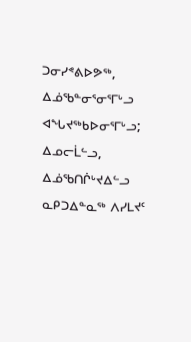ᑐᓂᓯᕝᕕᐅᕗᖅ, ᐃᓅᖃᓐᓂᕐᓂᕐᒥᒡᓗ ᐊᖓᔪᖅᑲᐅᓂᕐᒥᒡᓗ; ᐃᓄᓕᒫᓪᓗ, ᐃᓅᖃᑎᒌᒡᔪᐃᓪᓗ ᓇᑭᑐᐃᓐᓇᖅ ᐱᓯᒪᔪᑦ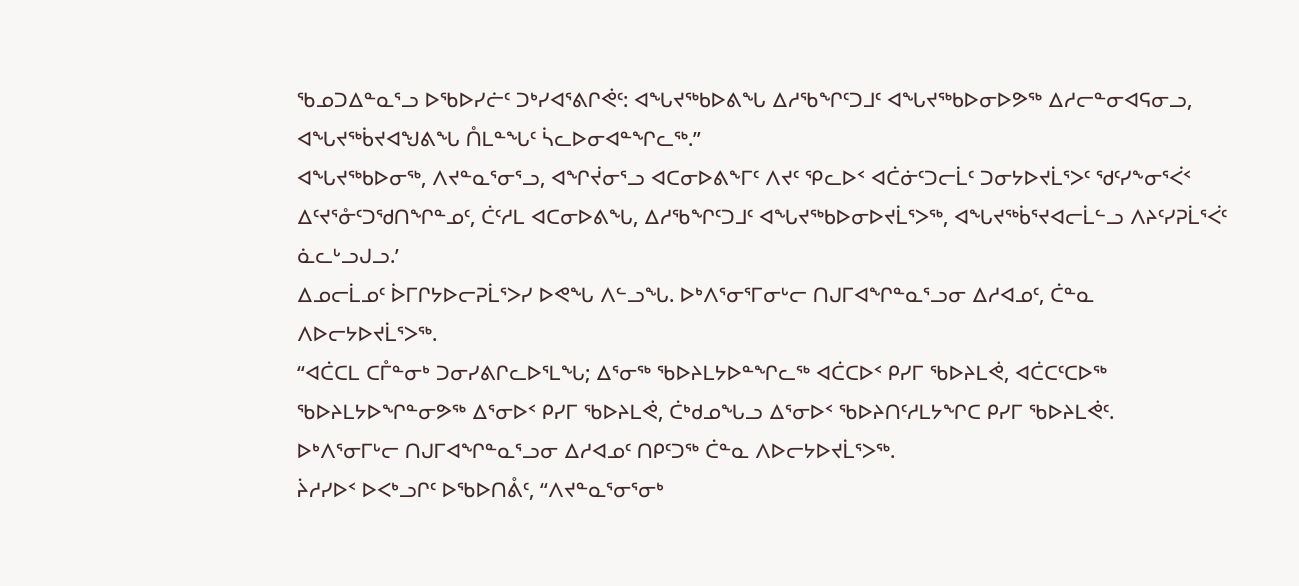ᖃᓄᑐᐃᓐᓇᕐᓗ ᐅᖃᐅᓯᓖᑦ ᑐᒃᓯᐊᕐᕕᒋᕚᑦ: ᐊᖓᔪᖅᑲᐅᕕᖓ ᐃᓱᖃᖏᑦᑐᒧᑦ ᐊᖓᔪᖅᑲᐅᓂᐅᕗᖅ ᐃᓱᓕᓐᓂᐊᕋᓂᓗ, ᐊᖓᔪᖅᑳᔪᐊᖑᕕᖓ ᑍᒪᓐᖓᑦ ᓵᓚᐅᓂᐊᓐᖏᓚᖅ.”
ᐊᖓᔪᖅᑲᐅᓂᖅ, ᐱᔪᓐᓇᕐᓂᕐᓗ, ᐊᖏᔫᓂᕐᓗ ᐊᑕᓂᐅᕕᖕᒥᑦ ᐱᔪᑦ ᕿᓚᐅᑉ ᐊᑖᓃᑦᑐᓕᒫᑦ ᑐᓂᔭᐅᔪᒫᕐᐳᑦ ᖁᑦᓯᖕᓂᕐᐹᑉ ᐃᑦᔪᕐᓁᑦᑐᖁᑎᖏᓐᓄᑦ, ᑖᑦᓱᒪ ᐊᑕᓂᐅᕕᖓ, ᐃᓱᖃᖏᑦᑐᒧᑦ ᐊᖓᔪᖅᑲᐅᓂᐅᔪᒫᕐᐳᖅ, ᐊᖓᔪᖅᑳᕐᔪᐊᓕᒫᓪᓗ ᐱᔨᑦᓯᕈᒫᕐᐹᑦ ᓈᓚᒡᓗᒍᓗ.’
ᐃᓄᓕᒫᓄᑦ ᐆᒥᒋᔭᐅᓕᕈᒫᕐᐳᓯ ᐅᕙᖓ ᐱᓪᓗᖓ. ᐅᒃᐱᕐᓂᕐᒥᓂᒡᓕ ᑎᒍᒥᐊᖏᓐᓇᕐᓗᓂ ᐃᓱᐊᓄᑦ, ᑖᓐᓇ ᐱᐅᓕᔭᐅᔪᒫᕐᐳᖅ.
“ᐊᑖᑕᒪ ᑕᒤᓐᓂᒃ ᑐᓂᓯᕕᒋᓚᐅᕐᒪᖓ; ᐃᕐᓂᖅ ᖃᐅᔨᒪᔭᐅᓐᖏᓚᖅ ᐊᑖᑕᐅᑉ ᑭᓯᒥ ᖃᐅᔨᒪᕚ, ᐊᑖᑕᑦᑕᐅᖅ ᖃᐅᔨᒪᔭᐅᖏᓐᓂᕗᖅ ᐃᕐᓂᐅᑉ ᑭᓯᒥ ᖃᐅᔨᒪᕚ, ᑖᒃᑯᓄᖓᓗ ᐃᕐᓂᐅᑉ ᖃᐅᔨᑎᑦᓱᒪᔭᖏᑕ ᑭᓯᒥ ᖃᐅᔨᒪᕚᑦ.
ᐅᒃᐱᕐᓂᒥᒡᓕ ᑎᒍᒥᐊᖏᓐᓇᕐᓗᓂ ᐃᓱᐊᓄᑦ ᑎᑭᑦᑐᖅ ᑖᓐᓇ ᐱᐅᓕᔭᐅᔪᒫᕐᐳᖅ.
ᔩᓱᓯᐅᑉ ᐅᐸᒃᓗᒋᑦ ᐅᖃᐅᑎᕔᑦ, “ᐱᔪᓐᓇᕐᓂᕐᓂᒃ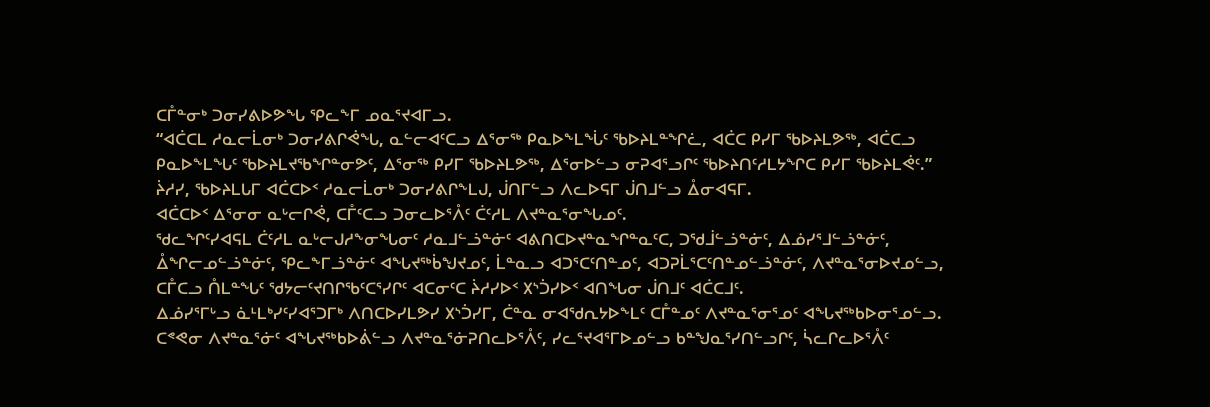ᑕᒤᓐᓂᒃ ᑐᓂᓯᕕᐅᕗᖓ ᕿᓚᖕᒥ ᓄᓇᕐᔪᐊᒥᓗ.
“ᐊᑖᑕᒪ ᓱᓇᓕᒫᓂᒃ ᑐᓂᓯᕕᒋᕚᖓ, ᓇᓪᓕᐊᑦᑕᓗ ᐃᕐᓂᖅ ᑭᓇᐅᖕᒪᖔᑦ ᖃᐅᔨᒪᓐᖏᓛ, ᐊᑖᑕ ᑭᓯᒥ ᖃᐅᔨᒪᕗᖅ, ᐊᑖᑕᓗ ᑭᓇᐅᖕᒪᖓᑦ ᖃᐅᔨᒪᔪᖃᖏᓐᓂᕗᑦ, ᐃᕐᓂᖅ ᑭᓯᒥ ᖃᐅᔨᒪᕗᖅ, ᐃᕐᓂᐅᓪᓗ ᓂᕈᐊᕐᓗᒋᑦ ᖃᐅᔨᑎᑦᓱᒪᔭᖏᑕ ᑭᓯᒥ ᖃᐅᔨᒪᕚᑦ.”
ᔩᓱᓯ, ᖃᐅᔨᒪᒐᒥ ᐊᑖᑕᐅᑉ ᓱᓇᓕᒫᓂᒃ ᑐᓂᓯᕕᒋᖕᒪᒍ, ᒎᑎᒥᓪᓗ ᐱᓚᐅᕋᒥ ᒎᑎᒧᓪᓗ ᐂᓂᐊᕋᒥ.
ᐊᑖᑕᐅᑉ ᐃᕐᓂᓂ ᓇᒡᓕᒋᕚ, ᑕᒤᑦᑕᓗ ᑐᓂᓚᐅᕐᐰᑦ ᑖᑦᓱᒪ ᐱᔪᓐᓇᕐᓂᖓᓄᑦ.
ᖁᓚᖏᑦᓯᐊᕋᒪ ᑖᑦᓱᒪ ᓇᒡᓕᒍᓱᖕᓂᖓᓂᑦ ᓱᓇᒧᓪᓘᓐᓃᑦ ᐊᕕᑎᑕᐅᔪᓐᓇᖏᓐᓇᑦᑕ, ᑐᖁᒨᓪᓘᓐᓃᑦ, ᐃᓅᓯᕐᒧᓪᓘᓐᓃᑦ, ᐂᖏᓕᓄᓪᓘᓐᓃᑦ, ᕿᓚᖕᒥᓘᓐᓃᑦ ᐊᖓᔪᖅᑳᖑᔪᓄᑦ, ᒫᓐᓇᓗ ᐊᑐᕐᑕᑦᑎᓐᓄᑦ, ᐊᑐᕈᒫᕐᑕᑦᑎᓐᓄᓪᓘᓐᓃᑦ, ᐱᔪᓐᓇᕐᓂᐅᔪᓄᓪᓗ,
ᑕᒤᑕᓗ ᑍᒪᓐᖓᑦ ᖁᔭᓕᑦᔪᑎᒋᖃᑦᑕᕐᓯᒋᑦ ᐊᑕᓂᑦᑕ ᔩᓱᓯᐅᑉ ᙭ᔅᑑᓯᐅᑉ ᐊᑎᖓᓂ ᒎᑎᒧᑦ ᐊᑖᑕᒧᑦ.
ᐃᓅᓯᕐᒥᒡᓗ ᓈᒻᒪᒃᓯᑦᓯᐊᕐᑐᒥᒃ ᐱᑎᑕᐅᓯᒪᕗᓯ ᙭ᔅᑑᓯᒥ, ᑖᓐᓇ ᓂᐊᖁᕆᔭᐅᖕᒪᑦ ᑕᒤᓐᓄᑦ ᐱᔪᓐᓇᕐᓂᕐᓄᑦ ᐊᖓᔪᖅᑲᐅᓂᕐᓄᓪᓗ.
ᑕᕝᕙᓂ ᐱᔪᓐᓇᕐᓃᑦ ᐊᖓᔪᖅᑲᐅᕖᓪᓗ ᐱᔪᓐᓇᕐᓃᕈᑎᓚᐅᕐᐰᑦ, ᓯᓚᕐᔪᐊᕐᒥᐅᓄᓪᓗ ᑲᓐᖑᓇᕐᓯᑎᓪᓗᒋᑦ, ᓵᓚᒋᓚᐅᕐᐰᑦ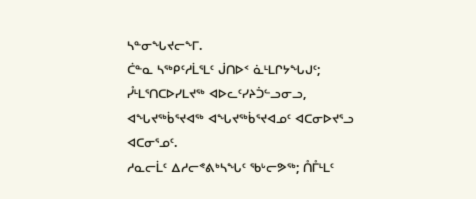ᓴᓐᓂᖓᔪᓕᖕᒥ.
ᑖᓐᓇ ᓴᖅᑭᑦᓱᒫᕐᒪᑦ ᒎᑎᐅᑉ ᓈᒻᒪᒋᔭᖓᒍᑦ; ᓮᒻᒪᕐᑎᑕᐅᓯᒪᔪᖅ ᐊᐅᓚᑦᓯᔨᑑᓪᓗᓂᓗ, ᐊᖓᔪᖅᑳᕐᔪᐊᖅ ᐊᖓᔪᖅᑳᕐᔪᐊᓄᑦ ᐊᑕᓂᐅᔪᕐᓗ ᐊᑕᓂᕐᓄᑦ.
ᓱᓇᓕᒫᑦ ᐃᓱᓕᕝᕕᒃᓴᖓᑦ ᖃᒡᓕᕗᖅ; ᑍᒤᒻᒪᑦ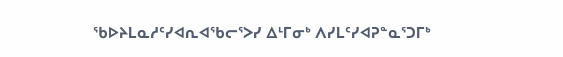ᖃᐅᔨᒪᓇᓱᑦᓯᐊᕆᐊᖃᓕᕐᐳᓯ ᐃᒻᒥᓂᒃ ᐱᓯᒪᑦᓯᐊᕈᓐᓇᕐᑐᒥᒃ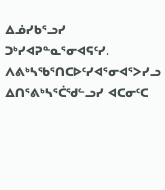ᐃᓅᓯᑲᕐᓗᓯ ᑐᒃᓯᐊᕈᓐᓇᕐᓂᐊᕋᑦᓯ.
ᐱᕕᒃᓴᖃᕐᑎᑕᐅᑦᓯᐊᕐᓂᐊᕐᐳᓯᓗ ᐃᑎᕐᕕᒃᓴᕐᑖᖁᓪᓗᓯ ᐊᑕᓂᑦᑕ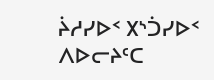ᔩᓱᓯᐅᑉ ᙭ᔅᑑᓯᐅᑉ ᐱᐅᓕᔨᑦᑕ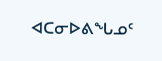ᐊᑕᓂᐅᕕᖓᓄᑦ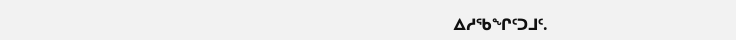ᐃᓱᖃᖏᑦᑐᒧᑦ.